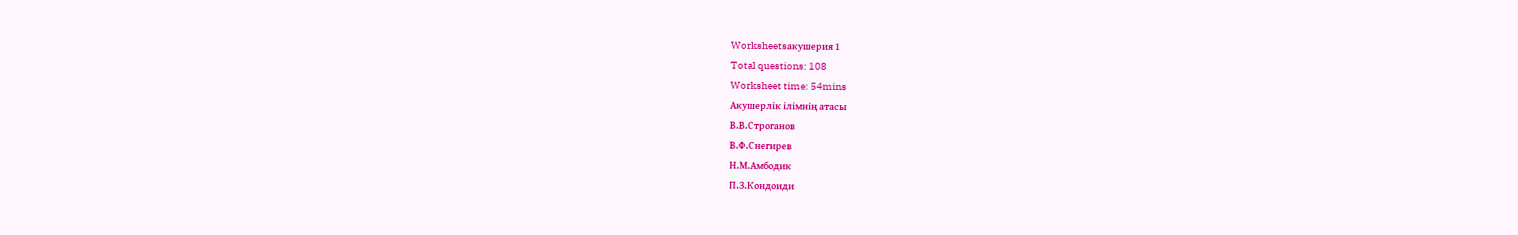Worksheetsакушерия 1
Total questions: 108
Worksheet time: 54mins
Акушерлік ілімнің атасы
В.В.Строганов
В.Ф.Снегирев
Н.М.Амбодик
П.З.Кондоиди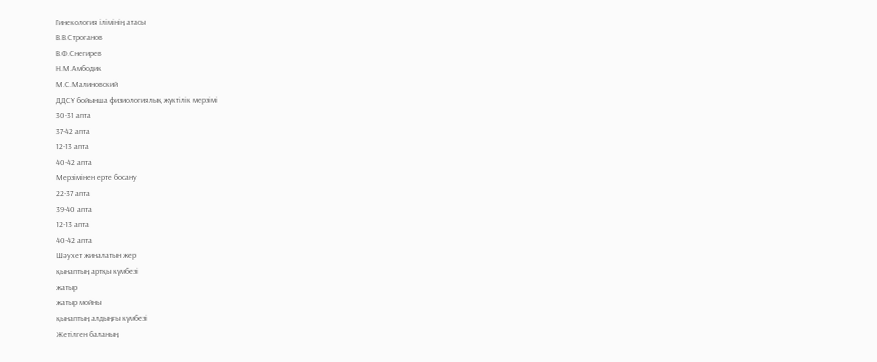Гинекология ілімінің атасы
В.В.Строганов
В.Ф.Снегирев
Н.М.Амбодик
М.С.Малиновский
ДДСҰ бойынша физиологиялық жүктілік мерзімі
30-31 апта
37-42 апта
12-13 апта
40-42 апта
Мерзімінен ерте босану
22-37 апта
39-40 апта
12-13 апта
40-42 апта
Шәухет жиналатын жер
қынаптың артқы күмбезі
жатыр
жатыр мойны
қынаптың алдыңғы күмбезі
Жетілген баланың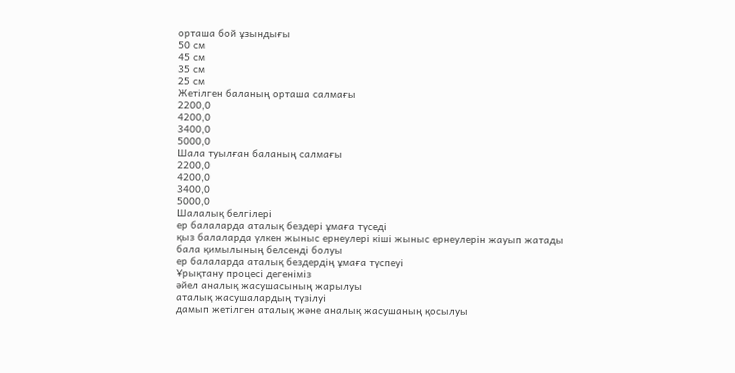орташа бой ұзындығы
50 см
45 см
35 см
25 см
Жетілген баланың орташа салмағы
2200,0
4200,0
3400,0
5000,0
Шала туылған баланың салмағы
2200,0
4200,0
3400,0
5000,0
Шалалық белгілері
ер балаларда аталық бездері ұмаға түседі
қыз балаларда үлкен жыныс ернеулері кіші жыныс ернеулерін жауып жатады
бала қимылының белсенді болуы
ер балаларда аталық бездердің ұмаға түспеуі
Ұрықтану процесі дегеніміз
әйел аналық жасушасының жарылуы
аталық жасушалардың түзілуі
дамып жетілген аталық және аналық жасушаның қосылуы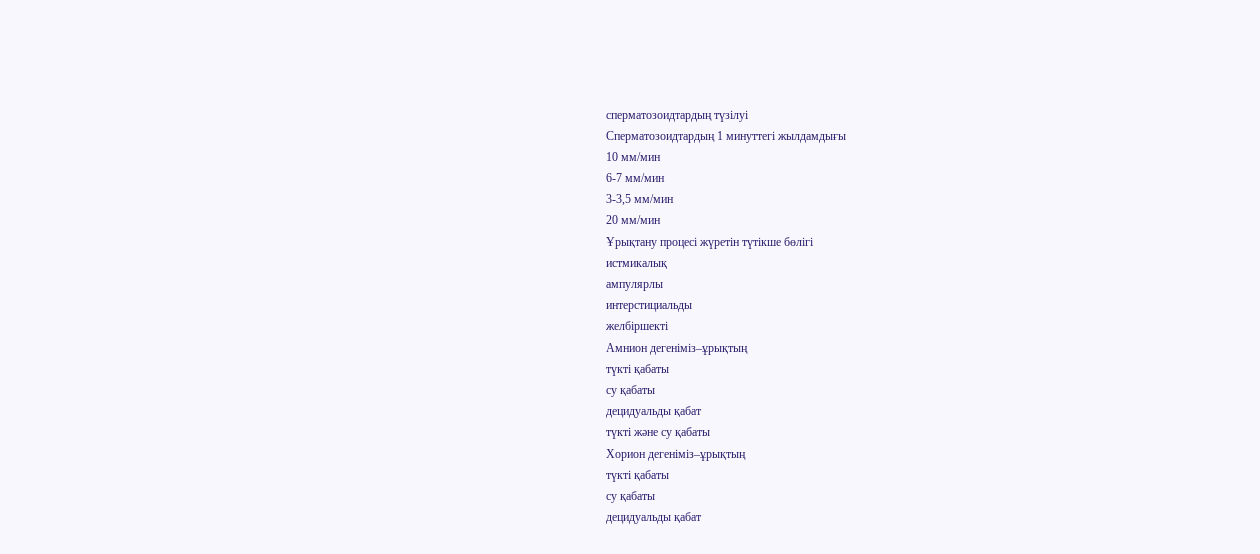сперматозоидтардың түзілуі
Сперматозоидтардың 1 минуттегі жылдамдығы
10 мм/мин
6-7 мм/мин
3-3,5 мм/мин
20 мм/мин
Ұрықтану процесі жүретін түтікше бөлігі
истмикалық
ампулярлы
интерстициальды
желбіршекті
Амнион дегеніміз–ұрықтың
түкті қабаты
су қабаты
децидуальды қабат
түкті және су қабаты
Хорион дегеніміз–ұрықтың
түкті қабаты
су қабаты
децидуальды қабат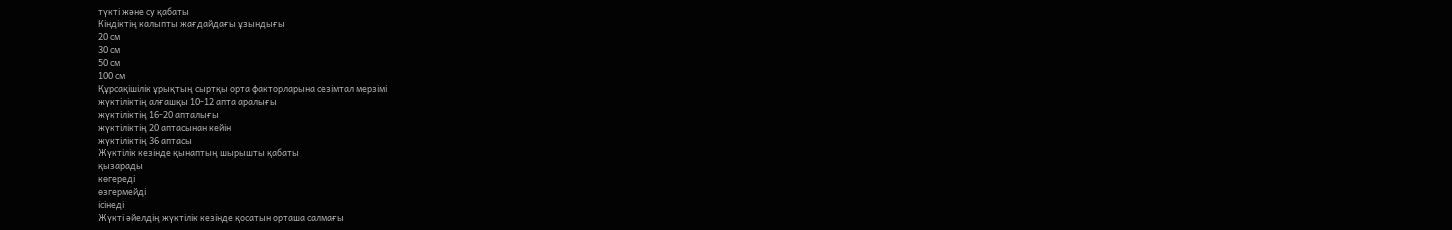түкті және су қабаты
Кіндіктің калыпты жағдайдағы ұзындығы
20 см
30 см
50 см
100 см
Құрсақішілік ұрықтың сыртқы орта факторларына сезімтал мерзімі
жүктіліктің алғашқы 10-12 апта аралығы
жүктіліктің 16-20 апталығы
жүктіліктің 20 аптасынан кейін
жүктіліктің 36 аптасы
Жүктілік кезінде қынаптың шырышты қабаты
қызарады
көгереді
өзгермейді
ісінеді
Жүкті әйелдің жүктілік кезінде қосатын орташа салмағы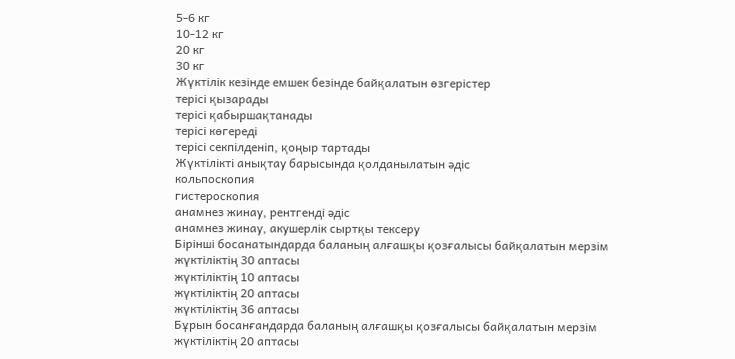5-6 кг
10-12 кг
20 кг
30 кг
Жүктілік кезінде емшек безінде байқалатын өзгерістер
терісі қызарады
терісі қабыршақтанады
терісі көгереді
терісі секпілденіп, қоңыр тартады
Жүктілікті анықтау барысында қолданылатын әдіс
кольпоскопия
гистероскопия
анамнез жинау, рентгенді әдіс
анамнез жинау, акушерлік сыртқы тексеру
Бірінші босанатындарда баланың алғашқы қозғалысы байқалатын мерзім
жүктіліктің 30 аптасы
жүктіліктің 10 аптасы
жүктіліктің 20 аптасы
жүктіліктің 36 аптасы
Бұрын босанғандарда баланың алғашқы қозғалысы байқалатын мерзім
жүктіліктің 20 аптасы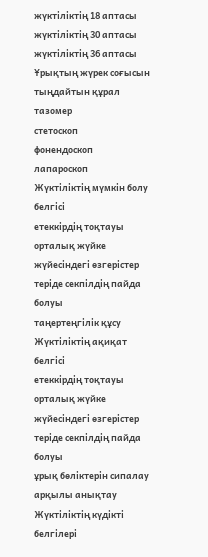жүктіліктің 18 аптасы
жүктіліктің 30 аптасы
жүктіліктің 36 аптасы
Ұрықтың жүрек соғысын тыңдайтын құрал
тазомер
стетоскоп
фонендоскоп
лапароскоп
Жүктіліктің мүмкін болу белгісі
етеккірдің тоқтауы
орталық жүйке жүйесіндегі өзгерістер
теріде секпілдің пайда болуы
таңертеңгілік құсу
Жүктіліктің ақиқат белгісі
етеккірдің тоқтауы
орталық жүйке жүйесіндегі өзгерістер
теріде секпілдің пайда болуы
ұрық бөліктерін сипалау арқылы анықтау
Жүктіліктің күдікті белгілері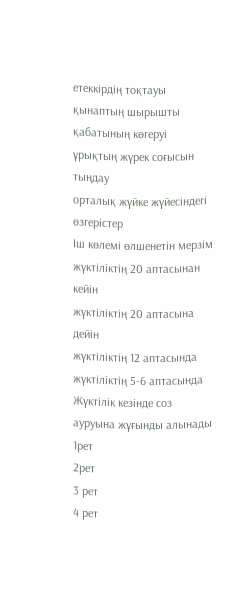етеккірдің тоқтауы
қынаптың шырышты қабатының көгеруі
ұрықтың жүрек соғысын тыңдау
орталық жүйке жүйесіндегі өзгерістер
Іш көлемі өлшенетін мерзім
жүктіліктің 20 аптасынан кейін
жүктіліктің 20 аптасына дейін
жүктіліктің 12 аптасында
жүктіліктің 5-6 аптасында
Жүктілік кезінде соз ауруына жұғынды алынады
1рет
2рет
3 рет
4 рет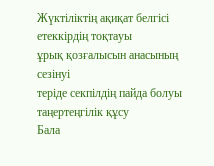Жүктіліктің ақиқат белгісі
етеккірдің тоқтауы
ұрық қозғалысын анасының сезінуі
теріде секпілдің пайда болуы
таңертеңгілік құсу
Бала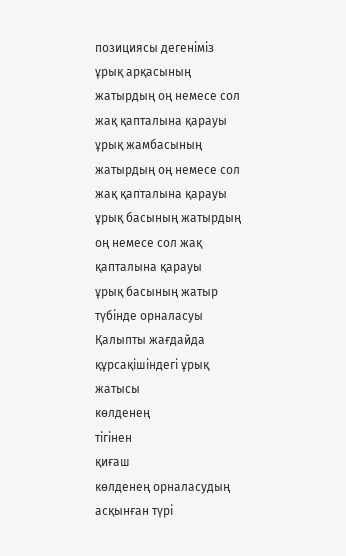позициясы дегеніміз
ұрық арқасының жатырдың оң немесе сол жақ қапталына қарауы
ұрық жамбасының жатырдың оң немесе сол жақ қапталына қарауы
ұрық басының жатырдың оң немесе сол жақ қапталына қарауы
ұрық басының жатыр түбінде орналасуы
Қалыпты жағдайда құрсақішіндегі ұрық жатысы
көлденең
тігінен
қиғаш
көлденең орналасудың асқынған түрі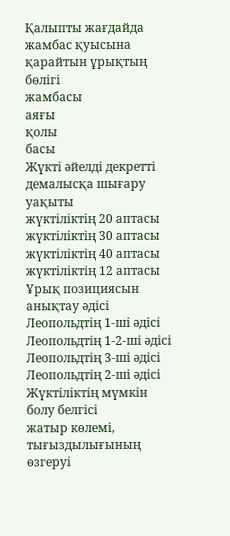Қалыпты жағдайда жамбас қуысына қарайтын ұрықтың бөлігі
жамбасы
аяғы
қолы
басы
Жүкті әйелді декретті демалысқа шығару уақыты
жүктіліктің 20 аптасы
жүктіліктің 30 аптасы
жүктіліктің 40 аптасы
жүктіліктің 12 аптасы
Ұрық позициясын анықтау әдісі
Леопольдтің 1-ші әдісі
Леопольдтің 1-2-ші әдісі
Леопольдтің 3-ші әдісі
Леопольдтің 2-ші әдісі
Жүктіліктің мүмкін болу белгісі
жатыр көлемі, тығыздылығының өзгеруі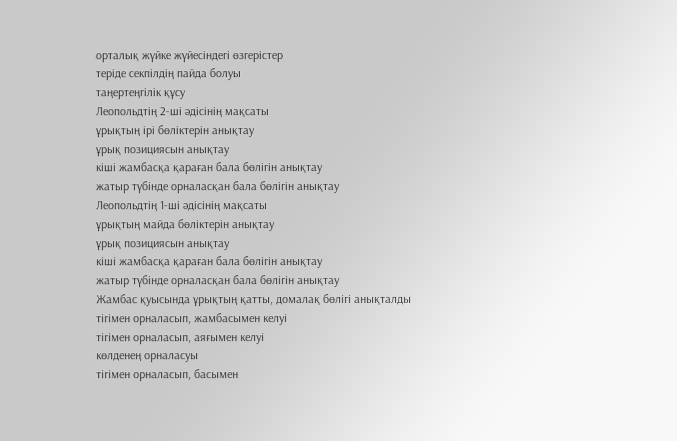орталық жүйке жүйесіндегі өзгерістер
теріде секпілдің пайда болуы
таңертеңгілік құсу
Леопольдтің 2-ші әдісінің мақсаты
ұрықтың ірі бөліктерін анықтау
ұрық позициясын анықтау
кіші жамбасқа қараған бала бөлігін анықтау
жатыр түбінде орналасқан бала бөлігін анықтау
Леопольдтің 1-ші әдісінің мақсаты
ұрықтың майда бөліктерін анықтау
ұрық позициясын анықтау
кіші жамбасқа қараған бала бөлігін анықтау
жатыр түбінде орналасқан бала бөлігін анықтау
Жамбас қуысында ұрықтың қатты, домалақ бөлігі анықталды
тігімен орналасып, жамбасымен келуі
тігімен орналасып, аяғымен келуі
көлденең орналасуы
тігімен орналасып, басымен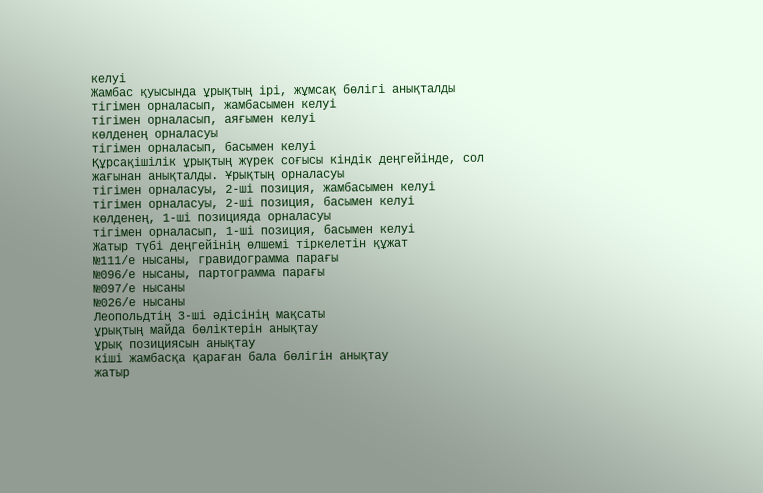келуі
Жамбас қуысында ұрықтың ірі, жұмсақ бөлігі анықталды
тігімен орналасып, жамбасымен келуі
тігімен орналасып, аяғымен келуі
көлденең орналасуы
тігімен орналасып, басымен келуі
Құрсақішілік ұрықтың жүрек соғысы кіндік деңгейінде, сол жағынан анықталды. Ұрықтың орналасуы
тігімен орналасуы, 2-ші позиция, жамбасымен келуі
тігімен орналасуы, 2-ші позиция, басымен келуі
көлденең, 1-ші позицияда орналасуы
тігімен орналасып, 1-ші позиция, басымен келуі
Жатыр түбі деңгейінің өлшемі тіркелетін құжат
№111/е нысаны, гравидограмма парағы
№096/е нысаны, партограмма парағы
№097/е нысаны
№026/е нысаны
Леопольдтің 3-ші әдісінің мақсаты
ұрықтың майда бөліктерін анықтау
ұрық позициясын анықтау
кіші жамбасқа қараған бала бөлігін анықтау
жатыр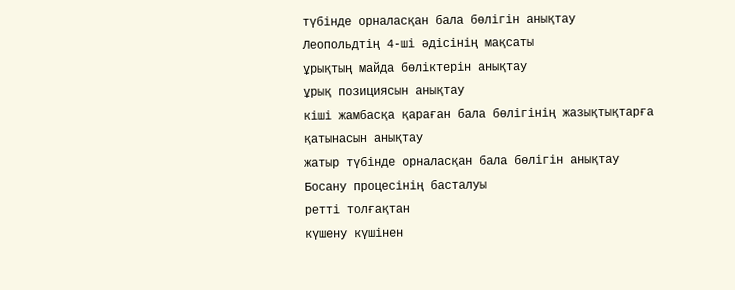түбінде орналасқан бала бөлігін анықтау
Леопольдтің 4-ші әдісінің мақсаты
ұрықтың майда бөліктерін анықтау
ұрық позициясын анықтау
кіші жамбасқа қараған бала бөлігінің жазықтықтарға қатынасын анықтау
жатыр түбінде орналасқан бала бөлігін анықтау
Босану процесінің басталуы
ретті толғақтан
күшену күшінен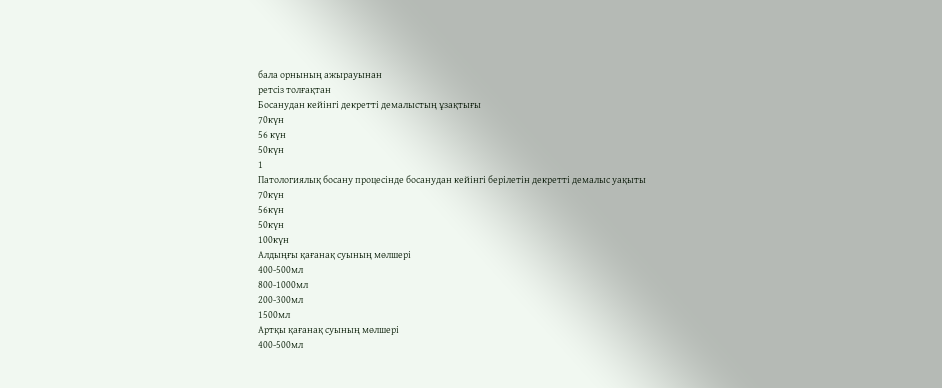бала орнының ажырауынан
ретсіз толғақтан
Босанудан кейінгі декретті демалыстың ұзақтығы
70күн
56 күн
50күн
1
Патологиялық босану процесінде босанудан кейінгі берілетін декретті демалыс уақыты
70күн
56күн
50күн
100күн
Алдыңғы қағанақ суының мөлшері
400-500мл
800-1000мл
200-300мл
1500мл
Артқы қағанақ суының мөлшері
400-500мл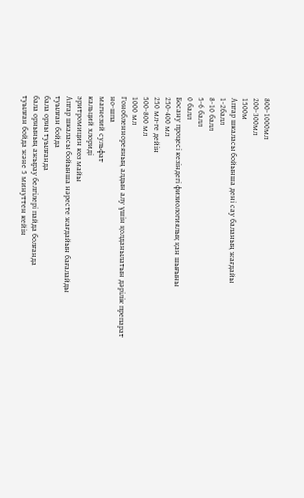800-1000мл
200-300мл
1500м
Апгар шкаласы бойынша дені сау баланың жағдайы
1-2балл
8-10 балл
5-6 балл
0 балл
Босану процесі кезіндегі физиологиялық қан шығыны
250-400 мл
250 мл-ге дейін
500-800 мл
1000 мл
Гонобленнореяның алдын алу үшін қолданылатын дәрілік препарат
но-шпа
магнезий сульфат
кальций хлориді
эритромицин көз майы
Апгар шкаласы бойынша нәресте жағдайын бағалайды
туылған бойда
бала орны туылғанда
бала орнының ажырау белгілері пайда болғанда
туылған бойда және 5 минуттен кейін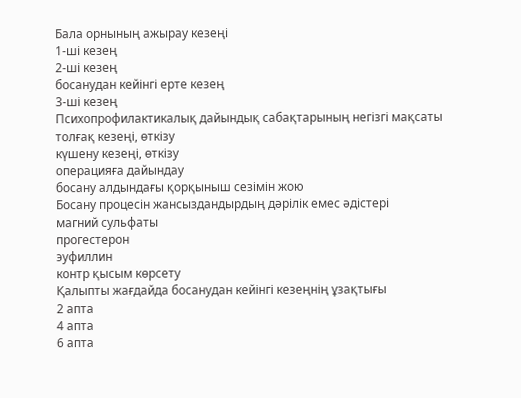Бала орнының ажырау кезеңі
1-ші кезең
2-ші кезең
босанудан кейінгі ерте кезең
3-ші кезең
Психопрофилактикалық дайындық сабақтарының негізгі мақсаты
толғақ кезеңі, өткізу
күшену кезеңі, өткізу
операцияға дайындау
босану алдындағы қорқыныш сезімін жою
Босану процесін жансыздандырдың дәрілік емес әдістері
магний сульфаты
прогестерон
эуфиллин
контр қысым көрсету
Қалыпты жағдайда босанудан кейінгі кезеңнің ұзақтығы
2 апта
4 апта
6 апта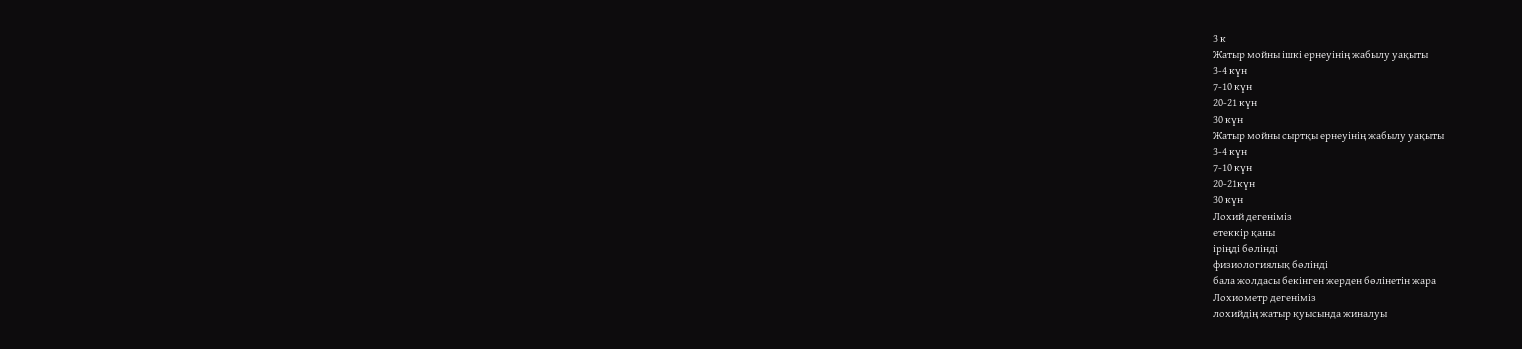3 к
Жатыр мойны ішкі ернеуінің жабылу уақыты
3-4 күн
7-10 күн
20-21 күн
30 күн
Жатыр мойны сыртқы ернеуінің жабылу уақыты
3-4 күн
7-10 күн
20-21күн
30 күн
Лохий дегеніміз
етеккір қаны
іріңді бөлінді
физиологиялық бөлінді
бала жолдасы бекінген жерден бөлінетін жара
Лохиометр дегеніміз
лохийдің жатыр қуысында жиналуы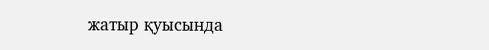жатыр қуысында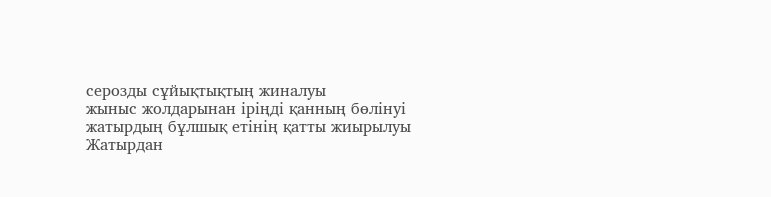серозды сұйықтықтың жиналуы
жыныс жолдарынан іріңді қанның бөлінуі
жатырдың бұлшық етінің қатты жиырылуы
Жатырдан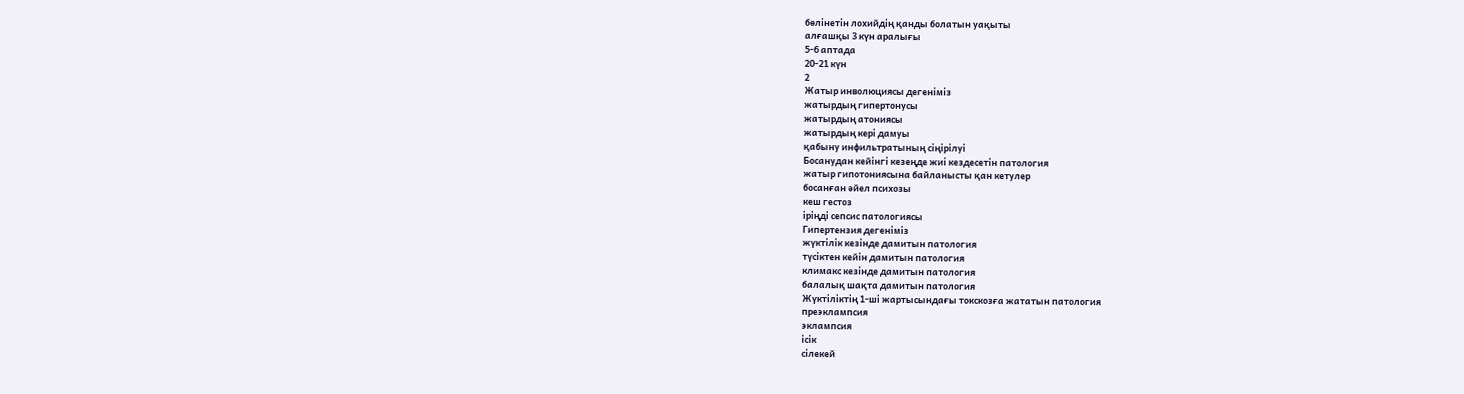бөлінетін лохийдің қанды болатын уақыты
алғашқы 3 күн аралығы
5-6 аптада
20-21 күн
2
Жатыр инволюциясы дегеніміз
жатырдың гипертонусы
жатырдың атониясы
жатырдың кері дамуы
қабыну инфильтратының сіңірілуі
Босанудан кейінгі кезеңде жиі кездесетін патология
жатыр гипотониясына байланысты қан кетулер
босанған әйел психозы
кеш гестоз
іріңді сепсис патологиясы
Гипертензия дегеніміз
жүктілік кезінде дамитын патология
түсіктен кейін дамитын патология
климакс кезінде дамитын патология
балалық шақта дамитын патология
Жүктіліктің 1-ші жартысындағы токскозға жататын патология
преэклампсия
эклампсия
ісік
сілекей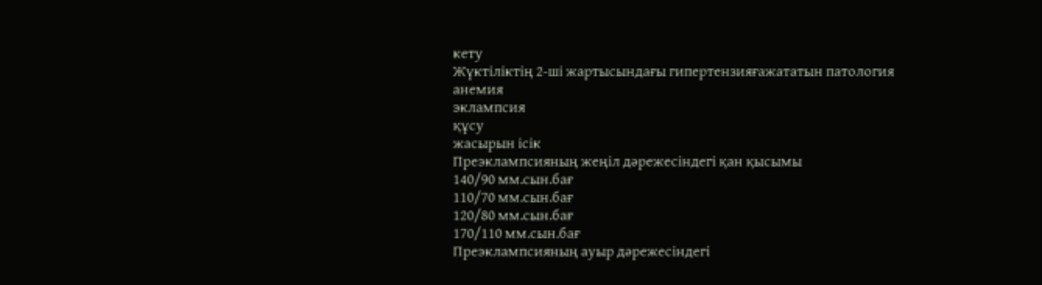кету
Жүктіліктің 2-ші жартысындағы гипертензияғажататын патология
анемия
эклампсия
құсу
жасырын ісік
Преэклампсияның жеңіл дәрежесіндегі қан қысымы
140/90 мм.сын.бағ
110/70 мм.сын.бағ
120/80 мм.сын.бағ
170/110 мм.сын.бағ
Преэклампсияның ауыр дәрежесіндегі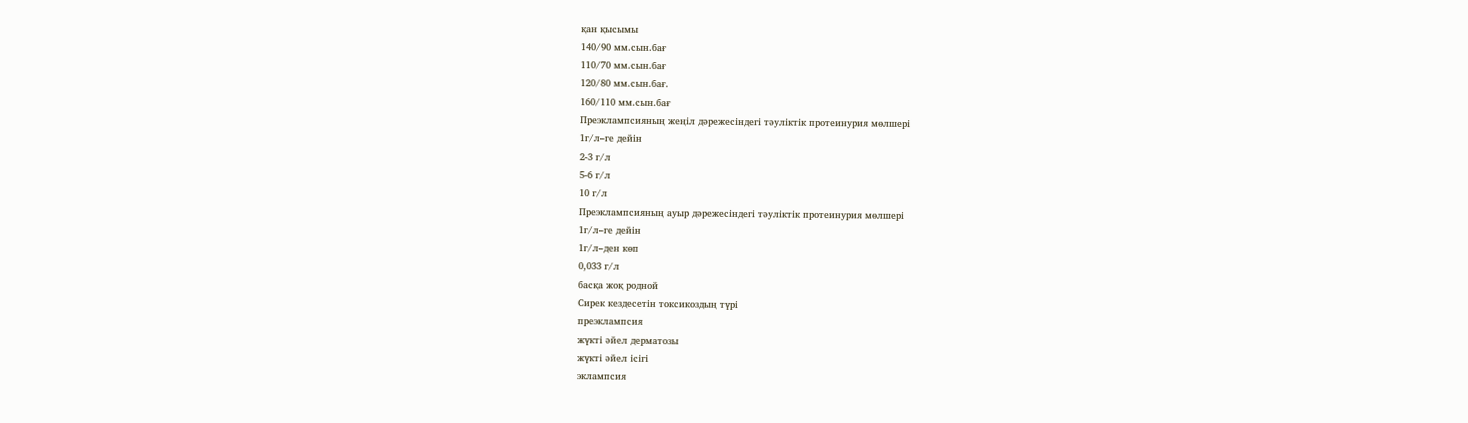қан қысымы
140/90 мм.сын.бағ
110/70 мм.сын.бағ
120/80 мм.сын.бағ.
160/110 мм.сын.бағ
Преэклампсияның жеңіл дәрежесіндегі тәуліктік протеинурия мөлшері
1г/л–ге дейін
2-3 г/л
5-6 г/л
10 г/л
Преэклампсияның ауыр дәрежесіндегі тәуліктік протеинурия мөлшері
1г/л–ге дейін
1г/л–ден көп
0,033 г/л
басқа жоқ родной
Сирек кездесетін токсикоздың түрі
преэклампсия
жүкті әйел дерматозы
жүкті әйел ісігі
эклампсия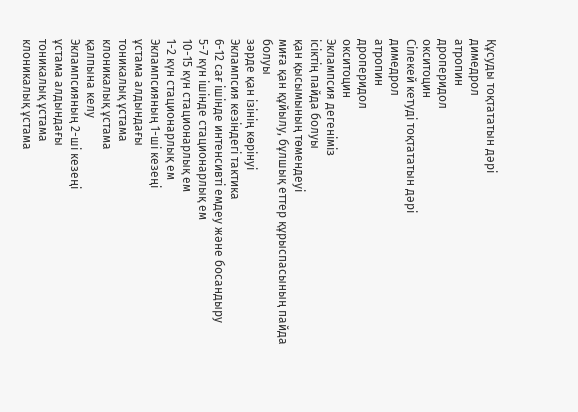Құсуды тоқтататын дәрі
димедрол
атропин
дроперидол
окситоцин
Сілекей кетуді тоқтататын дәрі
димедрол
атропин
дроперидол
окситоцин
Эклампсия дегеніміз
ісіктің пайда болуы
қан қысымының төмендеуі
миға қан құйылу, бұлшық еттер құрыспасының пайда болуы
зәрде қан ізінің көрінуі
Эклампсия кезіндегі тактика
6-12 сағ ішінде интенсивті емдеу және босандыру
5-7 күн ішінде стационарлық ем
10-15 күн стационарлық ем
1-2 күн стационарлық ем
Эклампсияның 1-ші кезеңі
ұстама алдындағы
тоникалық ұстама
клоникалық ұстама
қалпына келу
Эклампсияның 2-ші кезеңі
ұстама алдындағы
тоникалық ұстама
клоникалық ұстама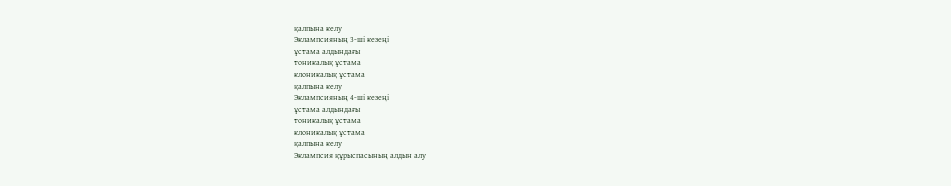қалпына келу
Эклампсияның 3-ші кезеңі
ұстама алдындағы
тоникалық ұстама
клоникалық ұстама
қалпына келу
Эклампсияның 4-ші кезеңі
ұстама алдындағы
тоникалық ұстама
клоникалық ұстама
қалпына келу
Эклампсия құрыспасының алдын алу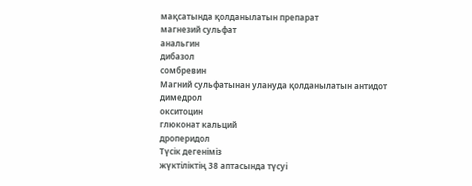мақсатында қолданылатын препарат
магнезий сульфат
анальгин
дибазол
сомбревин
Магний сульфатынан улануда қолданылатын антидот
димедрол
окситоцин
глюконат кальций
дроперидол
Түсік дегеніміз
жүктіліктің 38 аптасында түсуі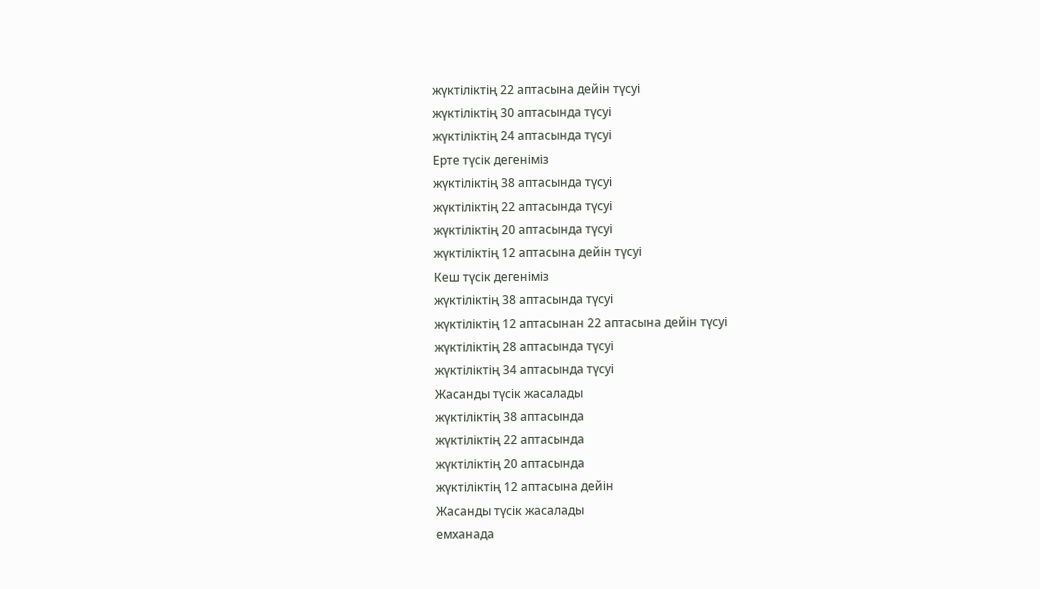жүктіліктің 22 аптасына дейін түсуі
жүктіліктің 30 аптасында түсуі
жүктіліктің 24 аптасында түсуі
Ерте түсік дегеніміз
жүктіліктің 38 аптасында түсуі
жүктіліктің 22 аптасында түсуі
жүктіліктің 20 аптасында түсуі
жүктіліктің 12 аптасына дейін түсуі
Кеш түсік дегеніміз
жүктіліктің 38 аптасында түсуі
жүктіліктің 12 аптасынан 22 аптасына дейін түсуі
жүктіліктің 28 аптасында түсуі
жүктіліктің 34 аптасында түсуі
Жасанды түсік жасалады
жүктіліктің 38 аптасында
жүктіліктің 22 аптасында
жүктіліктің 20 аптасында
жүктіліктің 12 аптасына дейін
Жасанды түсік жасалады
емханада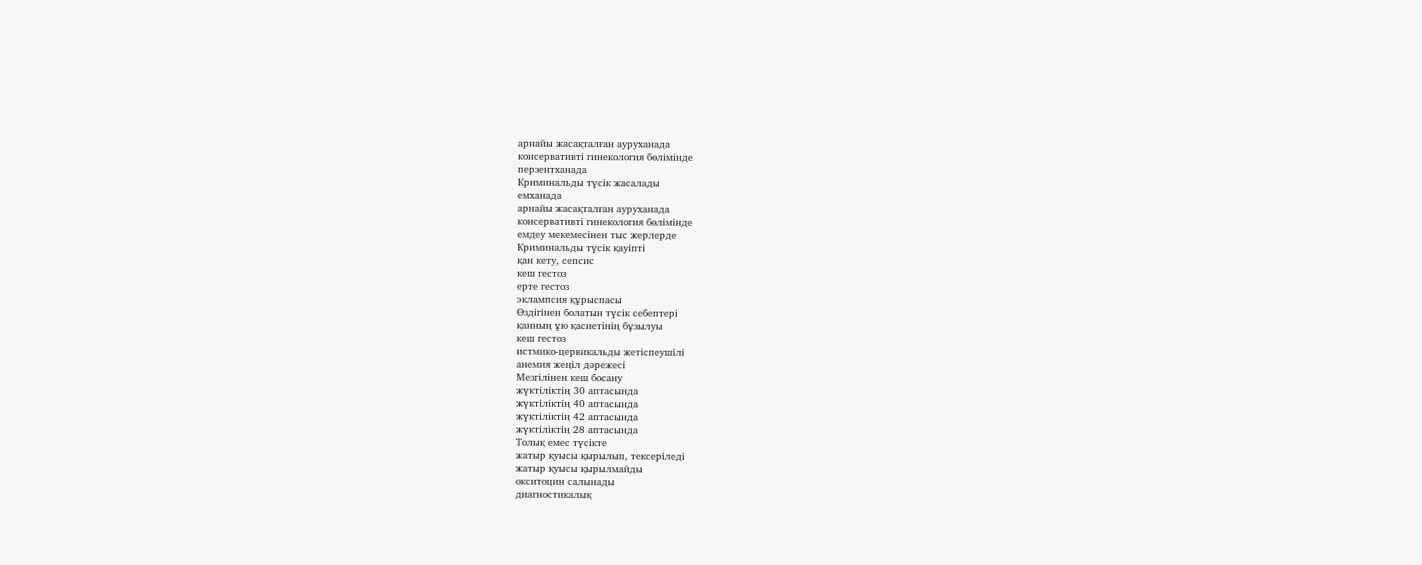арнайы жасақталған ауруханада
консервативті гинекология бөлімінде
перзентханада
Криминальды түсік жасалады
емханада
арнайы жасақталған ауруханада
консервативті гинекология бөлімінде
емдеу мекемесінен тыс жерлерде
Криминальды түсік қауіпті
қан кету, сепсис
кеш гестоз
ерте гестоз
эклампсия құрыспасы
Өздігінен болатын түсік себептері
қанның ұю қасиетінің бұзылуы
кеш гестоз
истмико-цервикальды жетіспеушілі
анемия жеңіл дәрежесі
Мезгілінен кеш босану
жүктіліктің 30 аптасында
жүктіліктің 40 аптасында
жүктіліктің 42 аптасында
жүктіліктің 28 аптасында
Толық емес түсікте
жатыр қуысы қырылып, тексеріледі
жатыр қуысы қырылмайды
окситоцин салынады
диагностикалық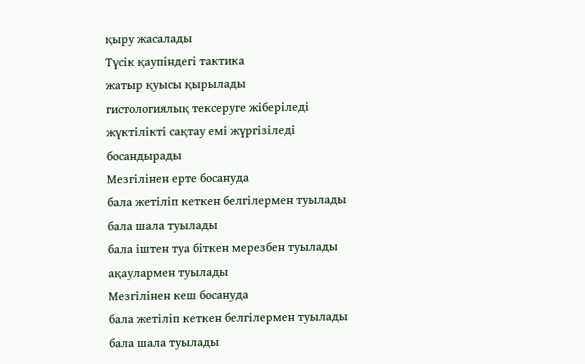қыру жасалады
Түсік қаупіндегі тактика
жатыр қуысы қырылады
гистологиялық тексеруге жіберіледі
жүктілікті сақтау емі жүргізіледі
босандырады
Мезгілінен ерте босануда
бала жетіліп кеткен белгілермен туылады
бала шала туылады
бала іштен туа біткен мерезбен туылады
ақаулармен туылады
Мезгілінен кеш босануда
бала жетіліп кеткен белгілермен туылады
бала шала туылады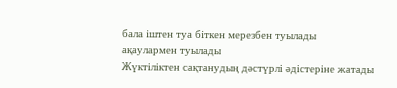бала іштен туа біткен мерезбен туылады
ақаулармен туылады
Жүктіліктен сақтанудың дәстүрлі әдістеріне жатады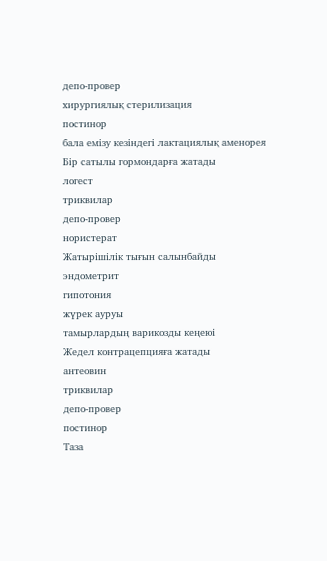депо-провер
хирургиялық стерилизация
постинор
бала емізу кезіндегі лактациялық аменорея
Бір сатылы гормондарға жатады
логест
триквилар
депо-провер
нористерат
Жатырішілік тығын салынбайды
эндометрит
гипотония
жүрек ауруы
тамырлардың варикозды кеңеюі
Жедел контрацепцияға жатады
антеовин
триквилар
депо-провер
постинор
Таза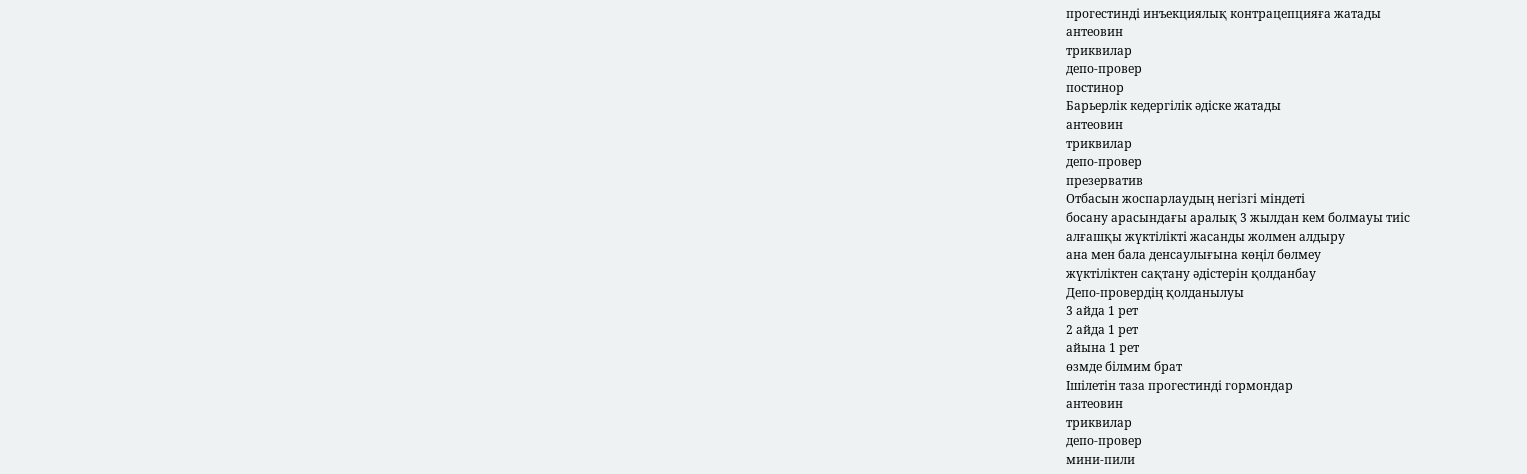прогестинді инъекциялық контрацепцияға жатады
антеовин
триквилар
депо-провер
постинор
Барьерлік кедергілік әдіске жатады
антеовин
триквилар
депо-провер
презерватив
Отбасын жоспарлаудың негізгі міндеті
босану арасындағы аралық 3 жылдан кем болмауы тиіс
алғашқы жүктілікті жасанды жолмен алдыру
ана мен бала денсаулығына көңіл бөлмеу
жүктіліктен сақтану әдістерін қолданбау
Депо-провердің қолданылуы
3 айда 1 рет
2 айда 1 рет
айына 1 рет
өзмде білмим брат
Ішілетін таза прогестинді гормондар
антеовин
триквилар
депо-провер
мини-пили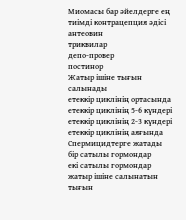Миомасы бар әйелдерге ең тиімді контрацепция әдісі
антеовин
триквилар
депо-провер
постинор
Жатыр ішіне тығын салынады
етеккір циклінің ортасында
етеккір циклінің 5-6 күндері
етеккір циклінің 2-3 күндері
етеккір циклінің аяғында
Спермицидтерге жатады
бір сатылы гормондар
екі сатылы гормондар
жатыр ішіне салынатын тығын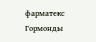фарматекс
Гормонды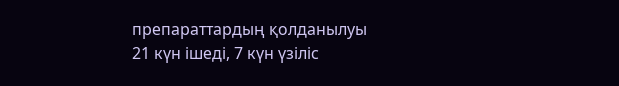препараттардың қолданылуы
21 күн ішеді, 7 күн үзіліс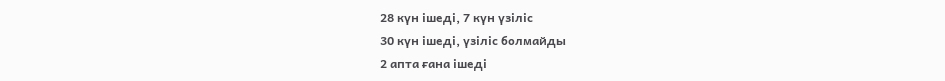28 күн ішеді, 7 күн үзіліс
30 күн ішеді, үзіліс болмайды
2 апта ғана ішеді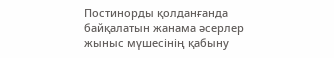Постинорды қолданғанда байқалатын жанама әсерлер
жыныс мүшесінің қабыну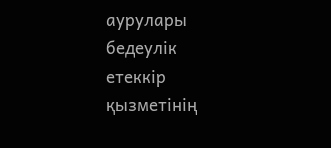аурулары
бедеулік
етеккір қызметінің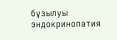бұзылуы
эндокринопатия